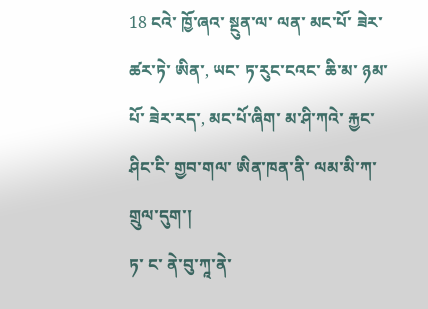18 ངའེ་ ཁྱོ་ཞའ་ སྔུན་ལ་ ལན་ མང་པོ་ ཟེར་ ཚར་ཏེ་ ཨིན་, ཡང་ ཏ་རུང་ངའང་ ཆི་མ་ ཉམ་པོ་ ཟེར་རད་, མང་པོ་ཞིག་ མ་ཤི་ཀའེ་ རྐྱང་ཤིང་ངི་ གྱབ་གལ་ ཨིན་ཁན་ནི་ ལམ་མི་ཀ་ གྲུལ་དུག་།
ཏ་ ང་ ནེ་བུ་ཀཱ་ནེ་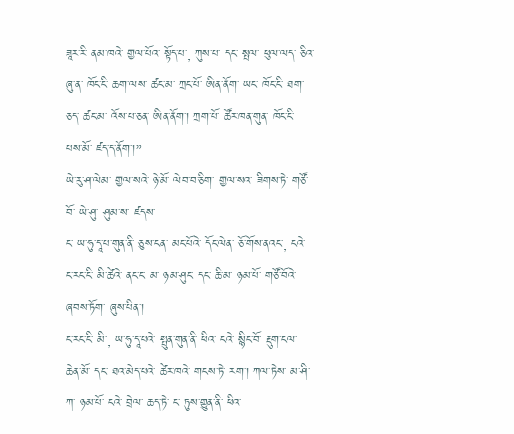ཟཱར་རི་ ནམ་ཁའེ་ གྱལ་པོའ་ སྟོད་པ་, ཀུས་པ་ དང་ སྤལ་ ཕུལ་ལད་ ཅིའ་ཞུ་ན་ ཁོང་ངི་ ཆག་ལས་ ཚང་མ་ ཀྲང་པོ་ ཨིན་ནོག་ ཡང་ ཁོང་ངི་ ཐག་ཅད་ ཚང་མ་ འོས་པ་ཅན་ ཨིན་ནོག་། ཀྲག་པོ་ ཚོར་ཁན་གུན་ ཁོང་ངི་ པས་མོ་ ཛད་ད་ནོག་།”
ཡེ་རུ་ཤ་ལེམ་ གྱལ་སའེ་ ཉེ་མོ་ ལེབ་བ་ཅིག་ གྱལ་སའ་ ཟིགས་ཏེ་ གཙོ་བོ་ ཡེ་ཤུ་ ཤུམ་ས་ ཛདས་
ང་ ཡ་ཧུ་དཱ་པ་གུན་ནི་ ཅུས་ངན་ མང་པོའེ་ དོང་ལེན་ ཅོ་གོས་ནའང་, ངའེ་ ང་རང་ངི་ མི་ཚེའེ་ ནང་ང་ མ་ ཉམ་ཤུང་ དང་ ཆི་མ་ ཉམ་པོ་ གཙོ་བོའེ་ ཞབས་ཏོག་ ཞུས་པིན་།
ང་རང་ངི་ མི་, ཡ་ཧུ་དཱ་པའེ་ སྤུན་གུན་ནི་ ཕིའ་ ངའེ་ སྙིང་བོ་ རྡུག་ངལ་ ཆེན་མོ་ དང་ ཐའ་མེད་པའེ་ ཚེར་ཁའེ་ གངས་ཏེ་ རག་། ཀལ་ཏེས་ མ་ཤི་ཀ་ ཉམ་པོ་ ངའེ་ བྲེལ་ ཆད་ཏེ་ ང་ ཏུས་གྱུན་ནི་ ཕིའ་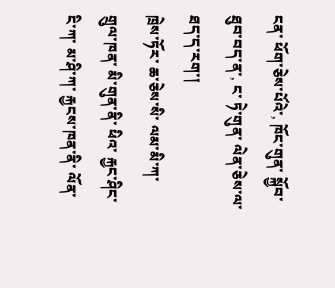ངན་ ཕོག་ཅེས་པོའེ་, ཁོང་གུན་ སྐྱོབ་ཐུབ་བད་ན་, ང་ ཏེ་གུན་ ལེན་ཅེས་ལ་ ཐད་ད་རག་།
ཁྲེས་ཏོར་ ཆ་ཅེས་སི་ ལམ་མི་ཀ་ གྲུལ་ཁན་ མི་གུན་ནི་ ཕིའ་ རྐྱང་ཤིང་ངི་ཀ་ མ་ཤི་ཀ་ རྐྱངས་ཁན་ནི་ ལོན་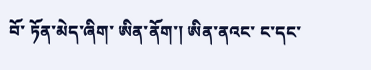བོ་ ཏོན་མེད་ཞིག་ ཨིན་ནོག་། ཨིན་ནའང་ ང་དང་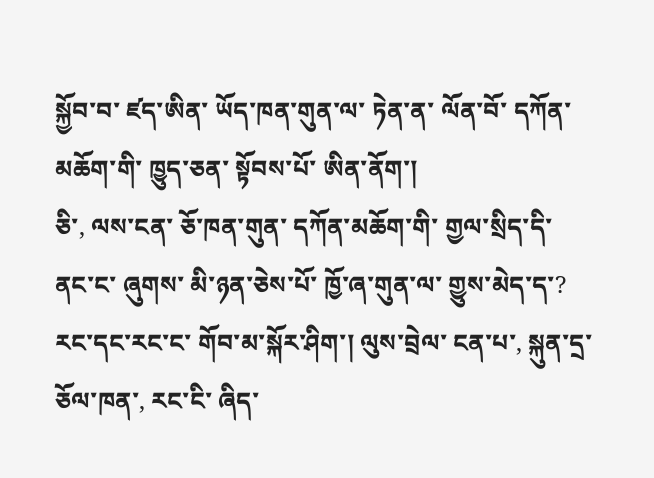སྐྱོབ་བ་ ཛད་ཨིན་ ཡོད་ཁན་གུན་ལ་ ཏེན་ན་ ལོན་བོ་ དཀོན་མཆོག་གི་ ཁྱུད་ཅན་ སྟོབས་པོ་ ཨིན་ནོག་།
ཅི་, ལས་ངན་ ཅོ་ཁན་གུན་ དཀོན་མཆོག་གི་ གྱལ་སྲིད་དི་ ནང་ང་ ཞུགས་ མི་ཉན་ཅེས་པོ་ ཁྱོ་ཞ་གུན་ལ་ གྱུས་མེད་ད་? རང་དང་རང་ང་ གོབ་མ་སྐོར་ཤིག་། ལུས་བྲེལ་ ངན་པ་, སྐུན་དྲ་ ཅོལ་ཁན་, རང་ངི་ ཞིད་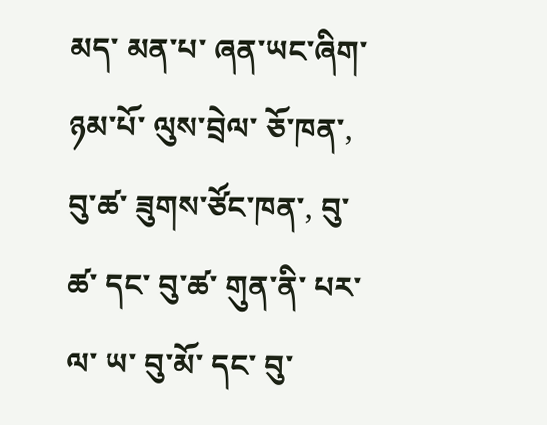མད་ མན་པ་ ཞན་ཡང་ཞིག་ ཉམ་པོ་ ལུས་བྲེལ་ ཅོ་ཁན་, བུ་ཚ་ ཟུགས་ཙོང་ཁན་, བུ་ཚ་ དང་ བུ་ཚ་ གུན་ནི་ པར་ལ་ ཡ་ བུ་མོ་ དང་ བུ་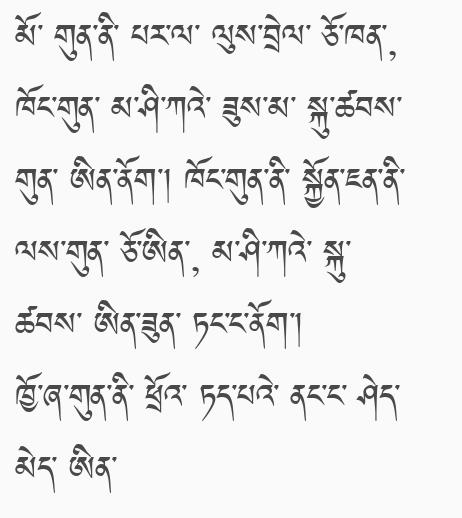མོ་ གུན་ནི་ པར་ལ་ ལུས་བྲེལ་ ཅོ་ཁན་,
ཁོང་གུན་ མ་ཤི་ཀའེ་ ཟུས་མ་ སྐུ་ཚབས་གུན་ ཨིན་ནོག་། ཁོང་གུན་ནི་ སྐྱོན་ཇན་ནི་ ལས་གུན་ ཅོ་ཨིན་, མ་ཤི་ཀའེ་ སྐུ་ཚབས་ ཨིན་ཟུན་ ཏང་ང་ནོག་།
ཁྱོ་ཞ་གུན་ནི་ ཕྲོའ་ ཏད་པའེ་ ནང་ང་ ཤེད་མེད་ ཨིན་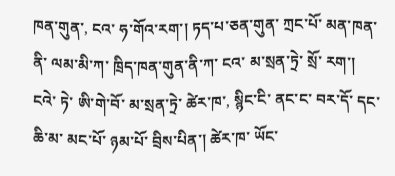ཁན་གུན་, ངའ་ ཧ་གོའ་རག་། ཏད་པ་ཅན་གུན་ ཀྲང་པོ་ མན་ཁན་ནི་ ལམ་མི་ཀ་ ཁྲིད་ཁན་གུན་ནི་ཀ་ ངའ་ མ་སྲན་ཏྲེ་ སྲོ་ རག་།
ངའེ་ ཏེ་ ཨི་གེ་བོ་ མ་སྲན་ཏྲེ་ ཚེར་ཁ་, སྙིང་ངི་ ནང་ང་ བར་དོ་ དང་ ཆི་མ་ མང་པོ་ ཉམ་པོ་ བྲིས་པིན་། ཚེར་ཁ་ ཡོང་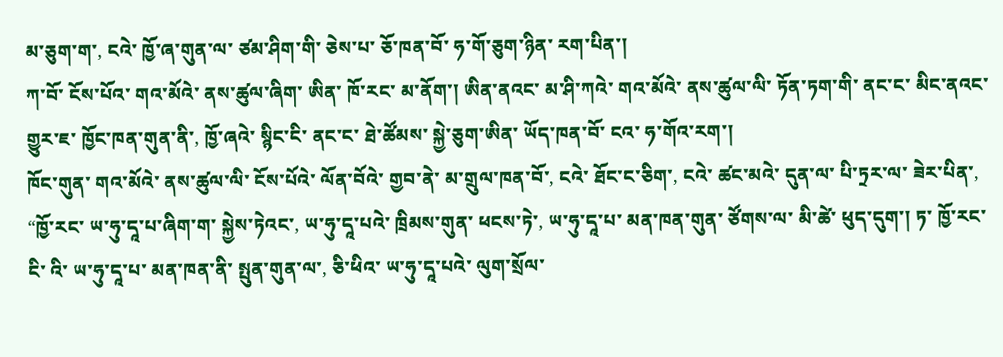མ་ཅུག་ག་, ངའེ་ ཁྱོ་ཞ་གུན་ལ་ ཙམ་ཤིག་གི་ ཅེས་པ་ ཅོ་ཁན་བོ་ ཧ་གོ་ཅུག་ཉིན་ རག་པིན་།
ཀ་བོ་ ངོས་པོའ་ གའ་མོའེ་ ནས་ཚུལ་ཞིག་ ཨིན་ ཁོ་རང་ མ་ནོག་། ཨིན་ནའང་ མ་ཤི་ཀའེ་ གའ་མོའེ་ ནས་ཚུལ་ལི་ ཏོན་ཏག་གི་ ནང་ང་ མིང་ནའང་ གྱུར་ཇ་ ཁྱོང་ཁན་གུན་ནི་, ཁྱོ་ཞའེ་ སྙིང་ངི་ ནང་ང་ ཐེ་ཚོམས་ སྐྱེ་ཅུག་ཨིན་ ཡོད་ཁན་བོ་ ངའ་ ཧ་གོའ་རག་།
ཁོང་གུན་ གའ་མོའེ་ ནས་ཚུལ་ལི་ ངོས་པོའེ་ ལོན་བོའེ་ གྱབ་ནེ་ མ་གྲུལ་ཁན་བོ་, ངའེ་ ཐོང་ང་ཅིག་, ངའེ་ ཚང་མའེ་ དུན་ལ་ པི་ཏྲར་ལ་ ཟེར་པིན་, “ཁྱོ་རང་ ཡ་ཧུ་དཱ་པ་ཞིག་ག་ སྐྱེས་ཏེའང་, ཡ་ཧུ་དཱ་པའེ་ ཁྲིམས་གུན་ ཕངས་ཏེ་, ཡ་ཧུ་དཱ་པ་ མན་ཁན་གུན་ ཙོགས་ལ་ མི་ཚེ་ ཕུད་དུག་། ཏ་ ཁྱོ་རང་ངི་ འི་ ཡ་ཧུ་དཱ་པ་ མན་ཁན་ནི་ སྤུན་གུན་ལ་, ཅི་ཕིའ་ ཡ་ཧུ་དཱ་པའེ་ ལུག་སྲོལ་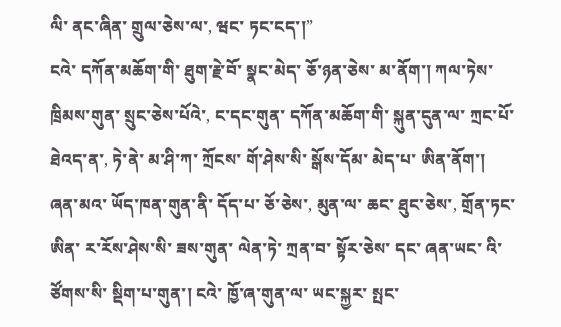ལི་ ནང་ཞིན་ གྲུལ་ཅེས་ལ་, ཝང་ ཏང་ངད་།”
ངའེ་ དཀོན་མཆོག་གི་ ཐུག་རྗེ་བོ་ སྣང་མེད་ ཅོ་ཉན་ཅེས་ མ་ནོག་། ཀལ་ཏེས་ ཁྲིམས་གུན་ སྲུང་ཅེས་པོའེ་, ང་དང་གུན་ དཀོན་མཆོག་གི་ སྐུན་དུན་ལ་ ཀྲང་པོ་ ཐེའད་ན་, ཏེ་ནེ་ མ་ཤི་ཀ་ ཀྲོངས་ གོ་ཤེས་སི་ སྒོས་དོམ་ མེད་པ་ ཨིན་ནོག་།
ཞན་མའ་ ཡོད་ཁན་གུན་ནི་ དོད་པ་ ཅོ་ཅེས་, མུན་ལ་ ཆང་ ཐུང་ཅེས་, གྲོན་ཏང་ཨིན་ ར་རོས་ཤེས་སི་ ཟས་གུན་ ལེན་ཏེ་ ཀྲན་བ་ སྟོར་ཅེས་ དང་ ཞན་ཡང་ འི་ཙོགས་སི་ སྡིག་པ་གུན་། ངའེ་ ཁྱོ་ཞ་གུན་ལ་ ཡང་སྐྱར་ སྤང་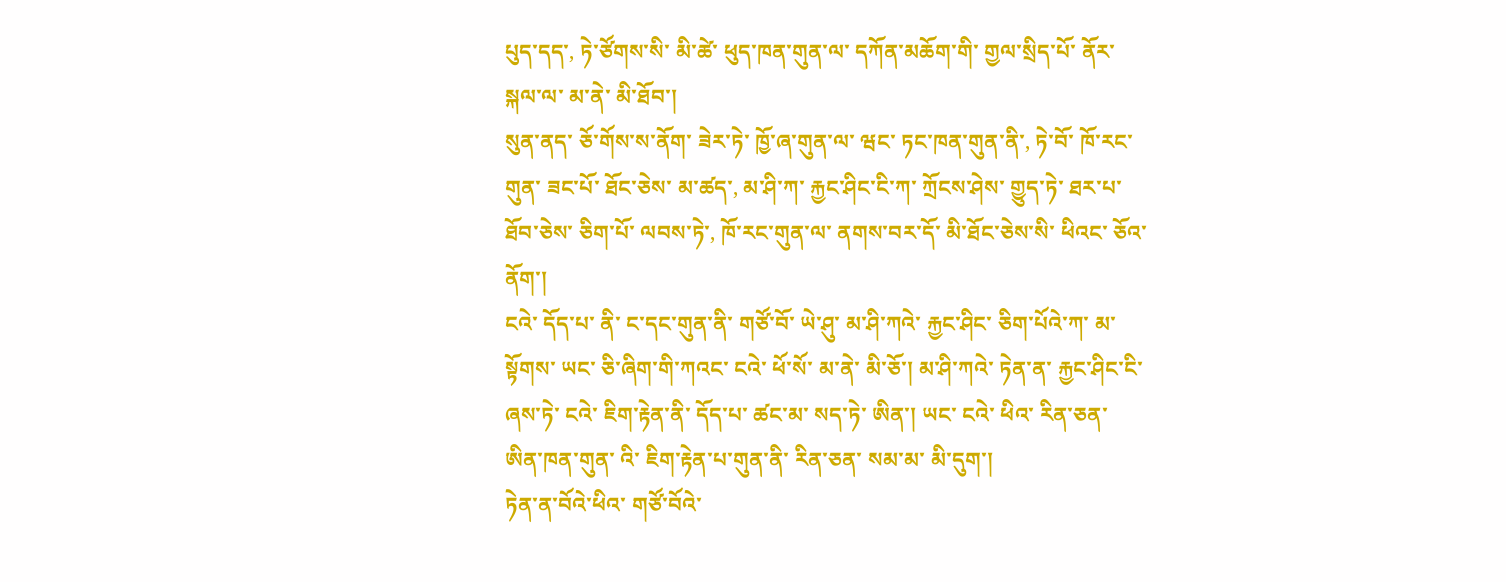པུད་དད་, ཏེ་ཙོགས་སི་ མི་ཚེ་ ཕུད་ཁན་གུན་ལ་ དཀོན་མཆོག་གི་ གྱལ་སྲིད་པོ་ ནོར་སྐལ་ལ་ མ་ནེ་ མི་ཐོབ་།
སུན་ནད་ ཅོ་གོས་ས་ནོག་ ཟེར་ཏེ་ ཁྱོ་ཞ་གུན་ལ་ ཝང་ ཏང་ཁན་གུན་ནི་, ཏེ་བོ་ ཁོ་རང་གུན་ ཟང་པོ་ ཐོང་ཅེས་ མ་ཚད་, མ་ཤི་ཀ་ རྐྱང་ཤིང་ངི་ཀ་ ཀྲོངས་ཤེས་ གྱུད་ཏེ་ ཐར་པ་ ཐོབ་ཅེས་ ཅིག་པོ་ ལབས་ཏེ་, ཁོ་རང་གུན་ལ་ ནགས་བར་དོ་ མི་ཐོང་ཅེས་སི་ ཕིའང་ ཅོའ་ནོག་།
ངའེ་ དོད་པ་ ནི་ ང་དང་གུན་ནི་ གཙོ་བོ་ ཡེ་ཤུ་ མ་ཤི་ཀའེ་ རྐྱང་ཤིང་ ཅིག་པོའེ་ཀ་ མ་སྟོགས་ ཡང་ ཅི་ཞིག་གི་ཀའང་ ངའེ་ ཕོ་སོ་ མ་ནེ་ མི་ཅོ་། མ་ཤི་ཀའེ་ ཏེན་ན་ རྐྱང་ཤིང་ངི་ ཞས་ཏེ་ ངའེ་ ཇིག་རྟེན་ནི་ དོད་པ་ ཚང་མ་ སད་ཏེ་ ཨིན་། ཡང་ ངའེ་ ཕིའ་ རིན་ཅན་ ཨིན་ཁན་གུན་ འི་ ཇིག་རྟེན་པ་གུན་ནི་ རིན་ཅན་ སམ་མ་ མི་དུག་།
ཏེན་ན་བོའེ་ཕིའ་ གཙོ་བོའེ་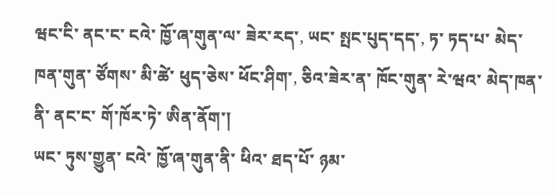ཝང་ངི་ ནང་ང་ ངའེ་ ཁྱོ་ཞ་གུན་ལ་ ཟེར་རད་, ཡང་ སྤང་པུད་དད་, ཏ་ ཏད་པ་ མེད་ཁན་གུན་ ཙོགས་ མི་ཚེ་ ཕུད་ཅེས་ ཕོང་ཤིག་, ཅིའ་ཟེར་ན་ ཁོང་གུན་ རེ་ཝའ་ མེད་ཁན་ནི་ ནང་ང་ གོ་ཁོར་ཏེ་ ཨིན་ནོག་།
ཡང་ ཏུས་གྱུན་ ངའེ་ ཁྱོ་ཞ་གུན་ནི་ ཕིའ་ ཐད་པོ་ ཉམ་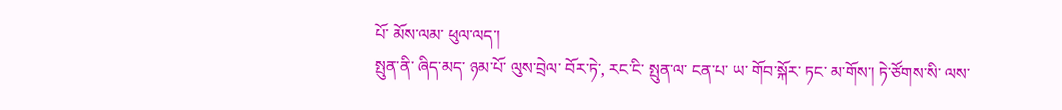པོ་ མོས་ལམ་ ཕུལ་ལད་།
སྤུན་ནི་ ཞིད་མད་ ཉམ་པོ་ ལུས་བྲེལ་ བོར་ཏེ་, རང་ངི་ སྤུན་ལ་ ངན་པ་ ཡ་ གོབ་སྐོར་ ཏང་ མ་གོས་། ཏེ་ཙོགས་སི་ ལས་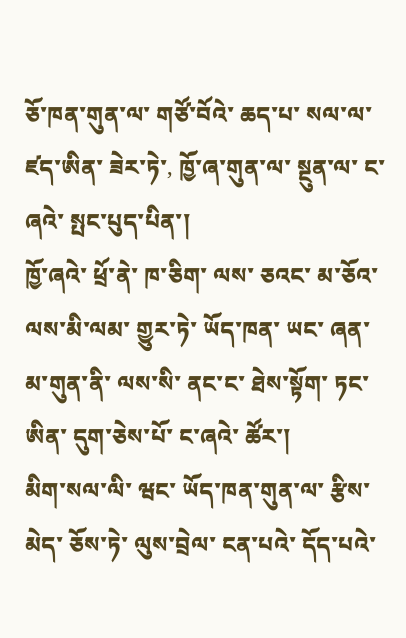ཅོ་ཁན་གུན་ལ་ གཙོ་བོའེ་ ཆད་པ་ སལ་ལ་ ཛད་ཨིན་ ཟེར་ཏེ་, ཁྱོ་ཞ་གུན་ལ་ སྔུན་ལ་ ང་ཞའེ་ སྤང་པུད་པིན་།
ཁྱོ་ཞའེ་ ཕྲོ་ནེ་ ཁ་ཅིག་ ལས་ ཅའང་ མ་ཅོའ་ ལས་མི་ལམ་ གྱུར་ཏེ་ ཡོད་ཁན་ ཡང་ ཞན་མ་གུན་ནི་ ལས་སི་ ནང་ང་ ཐེས་སྟོག་ ཏང་ཨིན་ དུག་ཅེས་པོ་ ང་ཞའེ་ ཚོར་།
མིག་སལ་ལི་ ཝང་ ཡོད་ཁན་གུན་ལ་ རྩིས་མེད་ ཅོས་ཏེ་ ལུས་བྲེལ་ ངན་པའེ་ དོད་པའེ་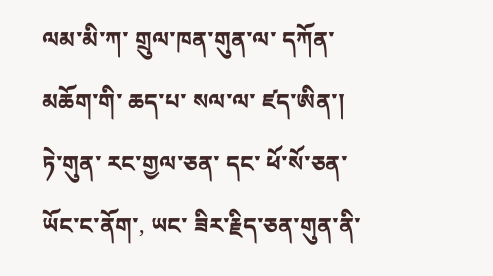ལམ་མི་ཀ་ གྲུལ་ཁན་གུན་ལ་ དཀོན་མཆོག་གི་ ཆད་པ་ སལ་ལ་ ཛད་ཨིན་། ཏེ་གུན་ རང་གྱལ་ཅན་ དང་ ཕོ་སོ་ཅན་ ཡོང་ང་ནོག་, ཡང་ ཟིར་རྗིད་ཅན་གུན་ནི་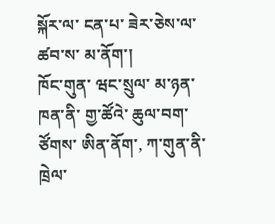སྐོར་ལ་ ངན་པ་ ཟེར་ཅེས་ལ་ ཚབ་ས་ མ་ནོག་།
ཁོང་གུན་ ཝང་སྲུལ་ མ་ཉན་ཁན་ནི་ གྱ་ཚོའེ་ ཆུལ་བག་ ཙོགས་ ཨིན་ནོག་, ཀ་གུན་ནི་ ཁྲེལ་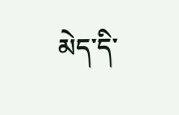མེད་དི་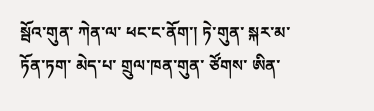སྦོའ་གུན་ ཀེན་ལ་ ཕང་ང་ནོག་། ཏེ་གུན་ སྐར་མ་ ཏོན་ཏག་ མེད་པ་ གྲུལ་ཁན་གུན་ ཙོགས་ ཨིན་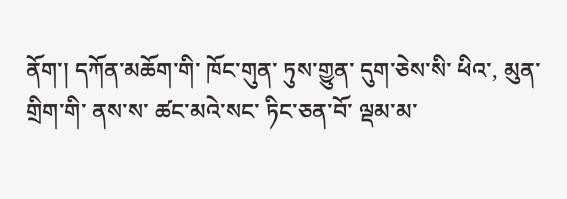ནོག་། དཀོན་མཆོག་གི་ ཁོང་གུན་ ཏུས་གྱུན་ དུག་ཅེས་སི་ ཕིའ་, མུན་གྲིག་གི་ ནས་ས་ ཚང་མའེ་སང་ ཏིང་ཅན་བོ་ ལྡམ་མ་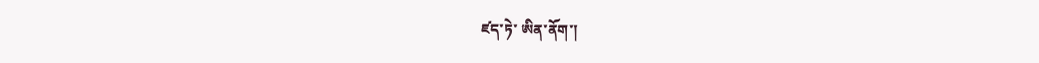ཛད་ཏེ་ ཨིན་ནོག་།